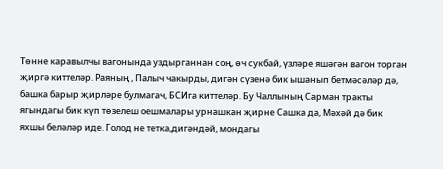Төнне каравылчы вагонында уздырганнан соң, өч сукбай, үзләре яшәгән вагон торган җиргә киттеләр. Раяның , Палыч чакырды, дигән сүзенә бик ышанып бетмәсәләр дә, башка барыр җирләре булмагач, БСИга киттеләр. Бу Чаллының Сарман тракты ягындагы бик күп төзелеш оешмалары урнашкан җирне Сашка да, Мәхәй дә бик яхшы беләләр иде. Голод не тетка,дигәндәй, мондагы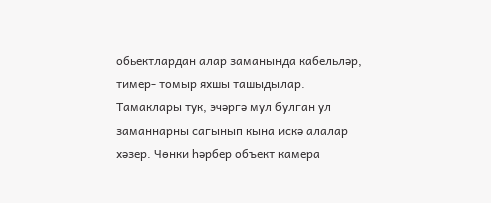обьектлардан алар заманында кабельләр, тимер- томыр яхшы ташыдылар. Тамаклары тук, эчәргә мул булган ул заманнарны сагынып кына искә алалар хәзер. Чөнки һәрбер объект камера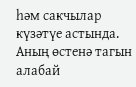һәм сакчылар күзәтүе астында. Аның өстенә тагын алабай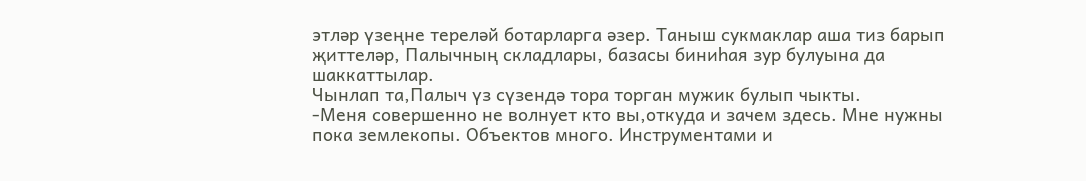этләр үзеңне тереләй ботарларга әзер. Таныш сукмаклар аша тиз барып җиттеләр, Палычның складлары, базасы биниһая зур булуына да шаккаттылар.
Чынлап та,Палыч үз сүзендә тора торган мужик булып чыкты.
-Меня совершенно не волнует кто вы,откуда и зачем здесь. Мне нужны пока землекопы. Объектов много. Инструментами и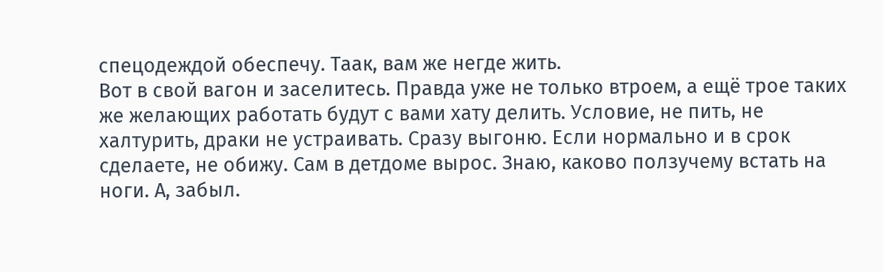спецодеждой обеспечу. Таак, вам же негде жить.
Вот в свой вагон и заселитесь. Правда уже не только втроем, а ещё трое таких же желающих работать будут с вами хату делить. Условие, не пить, не халтурить, драки не устраивать. Сразу выгоню. Если нормально и в срок сделаете, не обижу. Сам в детдоме вырос. Знаю, каково ползучему встать на ноги. А, забыл.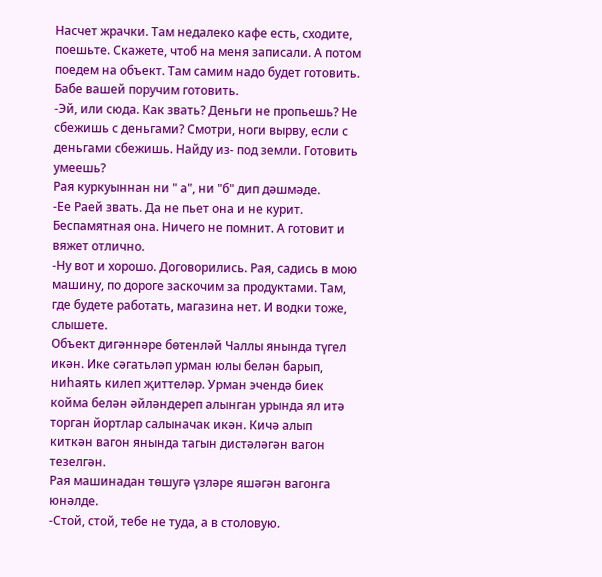Насчет жрачки. Там недалеко кафе есть, сходите, поешьте. Скажете, чтоб на меня записали. А потом поедем на объект. Там самим надо будет готовить. Бабе вашей поручим готовить.
-Эй, или сюда. Как звать? Деньги не пропьешь? Не сбежишь с деньгами? Смотри, ноги вырву, если с деньгами сбежишь. Найду из- под земли. Готовить умеешь?
Рая куркуыннан ни " а", ни "б" дип дәшмәде.
-Ее Раей звать. Да не пьет она и не курит. Беспамятная она. Ничего не помнит. А готовит и вяжет отлично.
-Ну вот и хорошо. Договорились. Рая, садись в мою машину, по дороге заскочим за продуктами. Там, где будете работать, магазина нет. И водки тоже, слышете.
Объект дигәннәре бөтенләй Чаллы янында түгел икән. Ике сәгатьләп урман юлы белән барып, ниһаять килеп җиттеләр. Урман эчендә биек койма белән әйләндереп алынган урында ял итә торган йортлар салыначак икән. Кичә алып киткән вагон янында тагын дистәләгән вагон тезелгән.
Рая машинадан төшугә үзләре яшәгән вагонга юнәлде.
-Стой, стой, тебе не туда, а в столовую.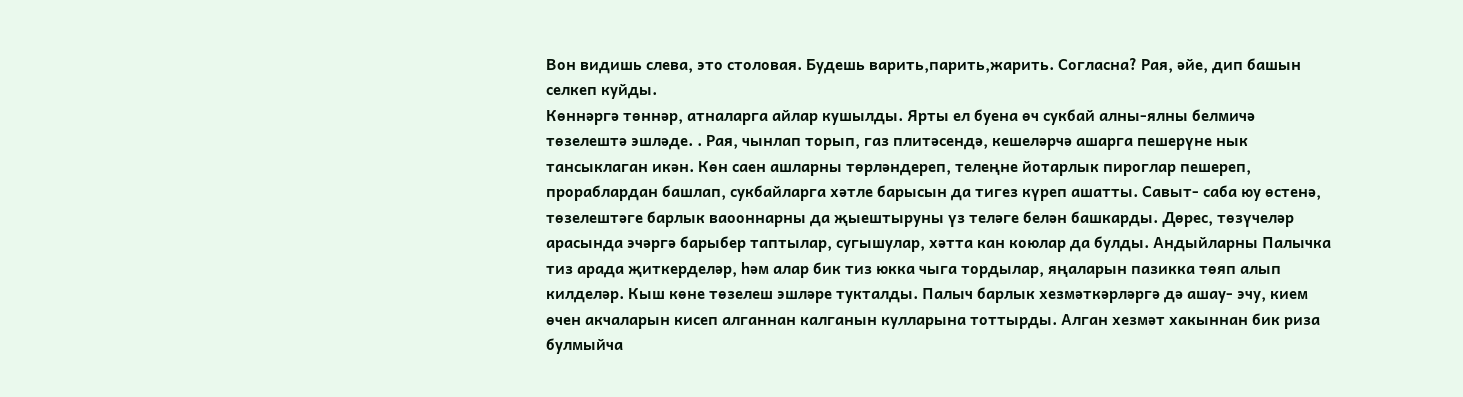Вон видишь слева, это столовая. Будешь варить,парить,жарить. Согласна? Рая, әйе, дип башын селкеп куйды.
Көннәргә төннәр, атналарга айлар кушылды. Ярты ел буена өч сукбай алны-ялны белмичә төзелештә эшләде. . Рая, чынлап торып, газ плитәсендә, кешеләрчә ашарга пешерүне нык тансыклаган икән. Көн саен ашларны төрләндереп, телеңне йотарлык пироглар пешереп, прораблардан башлап, сукбайларга хәтле барысын да тигез күреп ашатты. Савыт- саба юу өстенә, төзелештәге барлык ваооннарны да җыештыруны үз теләге белән башкарды. Дөрес, төзүчеләр арасында эчәргә барыбер таптылар, сугышулар, хәтта кан коюлар да булды. Андыйларны Палычка тиз арада җиткерделәр, һәм алар бик тиз юкка чыга тордылар, яңаларын пазикка төяп алып килделәр. Кыш көне төзелеш эшләре тукталды. Палыч барлык хезмәткәрләргә дә ашау- эчу, кием өчен акчаларын кисеп алганнан калганын кулларына тоттырды. Алган хезмәт хакыннан бик риза булмыйча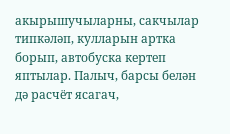акырышучыларны, сакчылар типкәләп, кулларын артка борып, автобуска кертеп яптылар. Палыч, барсы белән дә расчёт ясагач,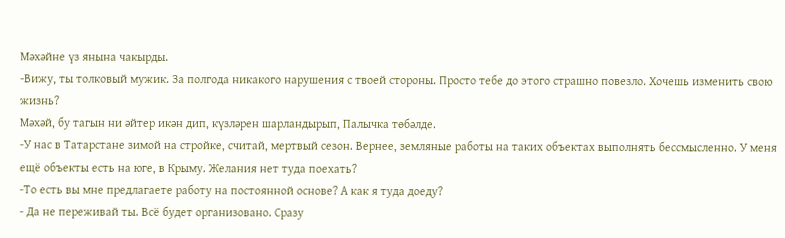Мәхәйне үз янына чакырды.
-Вижу, ты толковый мужик. За полгода никакого нарушения с твоей стороны. Просто тебе до этого страшно повезло. Хочешь изменить свою жизнь?
Мәхәй, бу тагын ни әйтер икән дип, күзләрен шарландырып, Палычка төбәлде.
-У нас в Татарстане зимой на стройке, считай, мертвый сезон. Вернее, земляные работы на таких объектах выполнять бессмысленно. У меня ещё объекты есть на юге, в Крыму. Желания нет туда поехать?
-То есть вы мне предлагаете работу на постоянной основе? А как я туда доеду?
- Да не переживай ты. Всё будет организовано. Сразу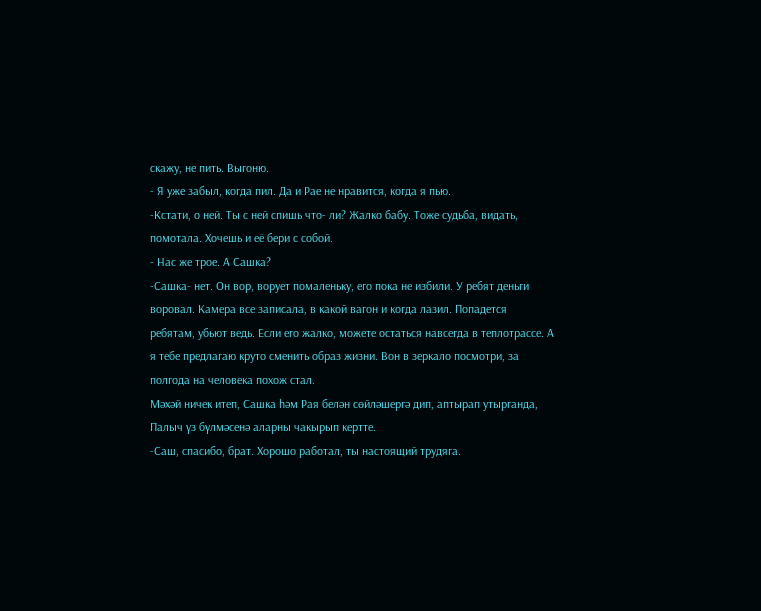скажу, не пить. Выгоню.
- Я уже забыл, когда пил. Да и Рае не нравится, когда я пью.
-Кстати, о ней. Ты с ней спишь что- ли? Жалко бабу. Тоже судьба, видать, помотала. Хочешь и её бери с собой.
- Нас же трое. А Сашка?
-Сашка- нет. Он вор, ворует помаленьку, его пока не избили. У ребят деньги воровал. Камера все записала, в какой вагон и когда лазил. Попадется ребятам, убьют ведь. Если его жалко, можете остаться навсегда в теплотрассе. А я тебе предлагаю круто сменить образ жизни. Вон в зеркало посмотри, за полгода на человека похож стал.
Мәхәй ничек итеп, Сашка һәм Рая белән сөйләшергә дип, аптырап утырганда, Палыч үз бүлмәсенә аларны чакырып кертте.
-Саш, спасибо, брат. Хорошо работал, ты настоящий трудяга.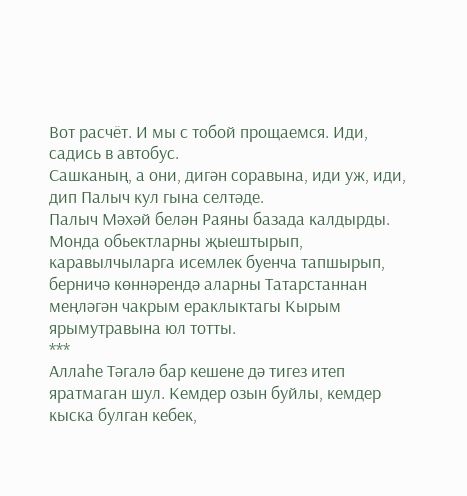Вот расчёт. И мы с тобой прощаемся. Иди, садись в автобус.
Сашканың, а они, дигән соравына, иди уж, иди, дип Палыч кул гына селтәде.
Палыч Мәхәй белән Раяны базада калдырды. Монда обьектларны җыештырып, каравылчыларга исемлек буенча тапшырып, берничә көннәрендә аларны Татарстаннан меңләгән чакрым ераклыктагы Кырым ярымутравына юл тотты.
***
Аллаһе Тәгалә бар кешене дә тигез итеп яратмаган шул. Кемдер озын буйлы, кемдер кыска булган кебек,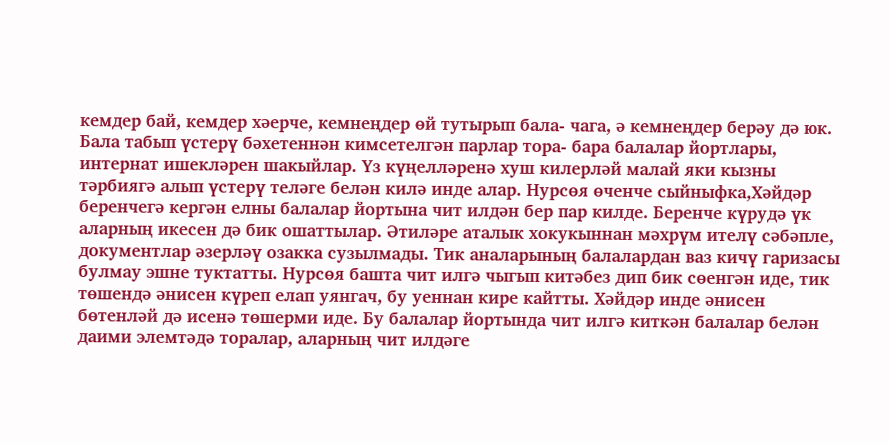кемдер бай, кемдер хәерче, кемнеңдер өй тутырып бала- чага, ә кемнеңдер берәу дә юк. Бала табып үстерү бәхетеннән кимсетелгән парлар тора- бара балалар йортлары, интернат ишекләрен шакыйлар. Үз күңелләренә хуш килерләй малай яки кызны тәрбиягә алып үстерү теләге белән килә инде алар. Нурсөя өченче сыйныфка,Хәйдәр беренчегә кергән елны балалар йортына чит илдән бер пар килде. Беренче күрудә үк аларның икесен дә бик ошаттылар. Әтиләре аталык хокукыннан мәхрүм ителү сәбәпле, документлар әзерләү озакка сузылмады. Тик аналарының балалардан ваз кичү гаризасы булмау эшне туктатты. Нурсөя башта чит илгә чыгып китәбез дип бик сөенгән иде, тик төшендә әнисен күреп елап уянгач, бу уеннан кире кайтты. Хәйдәр инде әнисен бөтенләй дә исенә төшерми иде. Бу балалар йортында чит илгә киткән балалар белән даими элемтәдә торалар, аларның чит илдәге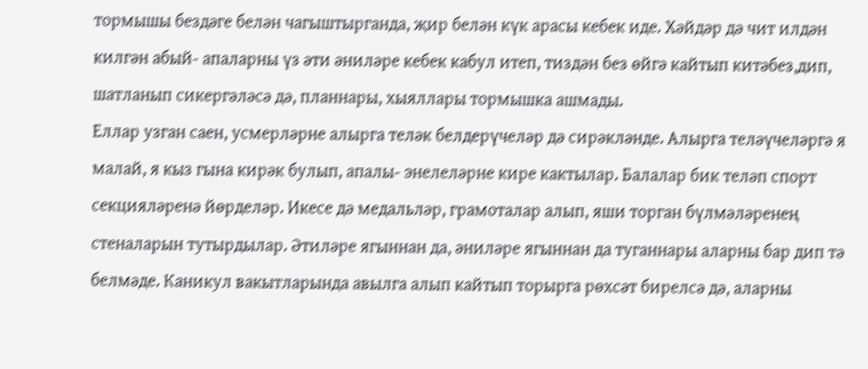тормышы бездәге белән чагыштырганда, җир белән күк арасы кебек иде. Хәйдәр дә чит илдән килгән абый- апаларны үз әти әниләре кебек кабул итеп, тиздән без өйгә кайтып китәбез,дип, шатланып сикергәләсә дә, планнары, хыяллары тормышка ашмады.
Еллар узган саен, усмерләрне алырга теләк белдерүчеләр дә сирәкләнде. Алырга теләүчеләргә я малай, я кыз гына кирәк булып, апалы- энелеләрне кире кактылар. Балалар бик теләп спорт секцияләренә йөрделәр. Икесе дә медальләр, грамоталар алып, яши торган бүлмәләренең стеналарын тутырдылар. Әтиләре ягыннан да, әниләре ягыннан да туганнары аларны бар дип тә белмәде. Каникул вакытларында авылга алып кайтып торырга рөхсәт бирелсә дә, аларны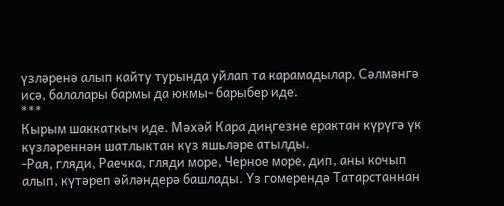үзләренә алып кайту турында уйлап та карамадылар. Сәлмәнгә исә, балалары бармы да юкмы- барыбер иде.
***
Кырым шаккаткыч иде. Мәхәй Кара диңгезне ерактан күрүгә үк күзләреннән шатлыктан күз яшьләре атылды.
-Рая, гляди, Раечка, гляди море, Черное море, дип, аны кочып алып, күтәреп әйләндерә башлады. Үз гомерендә Татарстаннан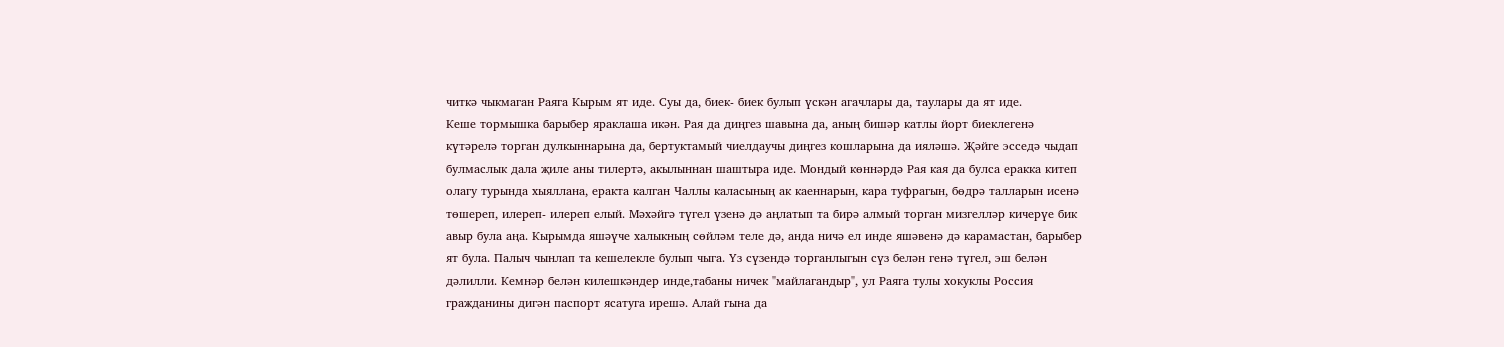читкә чыкмаган Раяга Кырым ят иде. Суы да, биек- биек булып үскән агачлары да, таулары да ят иде.
Кеше тормышка барыбер яраклаша икән. Рая да диңгез шавына да, аның бишәр катлы йорт биеклегенә күтәрелә торган дулкыннарына да, бертуктамый чиелдаучы диңгез кошларына да ияләшә. Җәйге эсседә чыдап булмаслык дала җиле аны тилертә, акылыннан шаштыра иде. Мондый көннәрдә Рая кая да булса еракка китеп олагу турында хыяллана, еракта калган Чаллы каласының ак каеннарын, кара туфрагын, бөдрә талларын исенә төшереп, илереп- илереп елый. Мәхәйгә түгел үзенә дә аңлатып та бирә алмый торган мизгелләр кичерүе бик авыр була аңа. Кырымда яшәүче халыкның сөйләм теле дә, анда ничә ел инде яшәвенә дә карамастан, барыбер ят була. Палыч чынлап та кешелекле булып чыга. Үз сүзендә торганлыгын сүз белән генә түгел, эш белән дәлилли. Кемнәр белән килешкәндер инде,табаны ничек "майлагандыр", ул Раяга тулы хокуклы Россия гражданины дигән паспорт ясатуга ирешә. Алай гына да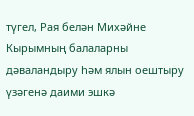түгел, Рая белән Михәйне Кырымның балаларны дәваландыру һәм ялын оештыру үзәгенә даими эшкә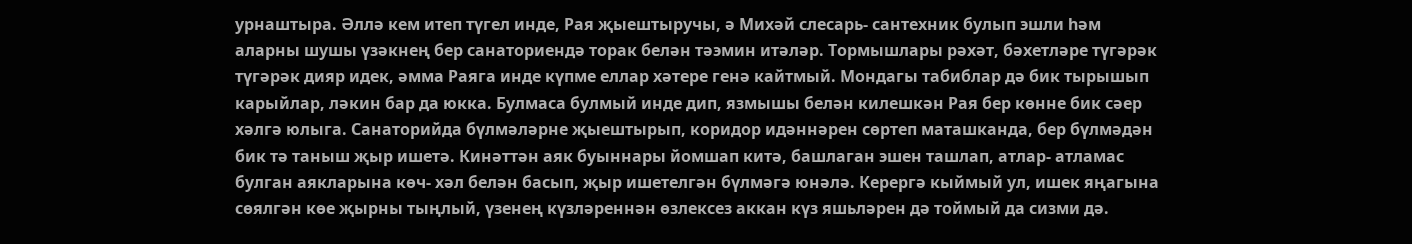урнаштыра. Әллә кем итеп түгел инде, Рая җыештыручы, ә Михәй слесарь- сантехник булып эшли һәм аларны шушы үзәкнең бер санаториендә торак белән тәэмин итәләр. Тормышлары рәхәт, бәхетләре түгәрәк түгәрәк дияр идек, әмма Раяга инде күпме еллар хәтере генә кайтмый. Мондагы табиблар дә бик тырышып карыйлар, ләкин бар да юкка. Булмаса булмый инде дип, язмышы белән килешкән Рая бер көнне бик сәер хәлгә юлыга. Санаторийда бүлмәләрне җыештырып, коридор идәннәрен сөртеп маташканда, бер бүлмәдән бик тә таныш җыр ишетә. Кинәттән аяк буыннары йомшап китә, башлаган эшен ташлап, атлар- атламас булган аякларына көч- хәл белән басып, җыр ишетелгән бүлмәгә юнәлә. Керергә кыймый ул, ишек яңагына сөялгән көе җырны тыңлый, үзенең күзләреннән өзлексез аккан күз яшьләрен дә тоймый да сизми дә.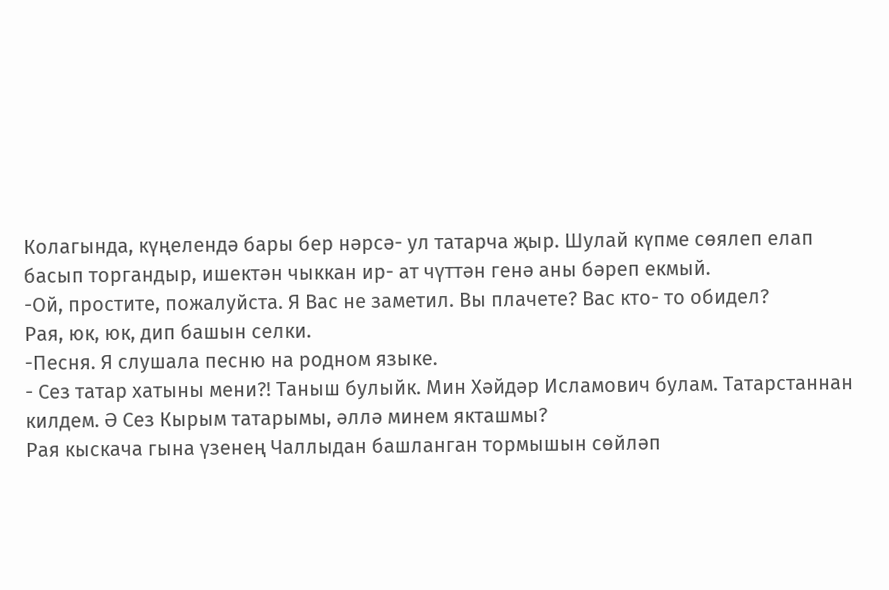Колагында, күңелендә бары бер нәрсә- ул татарча җыр. Шулай күпме сөялеп елап басып торгандыр, ишектән чыккан ир- ат чүттән генә аны бәреп екмый.
-Ой, простите, пожалуйста. Я Вас не заметил. Вы плачете? Вас кто- то обидел?
Рая, юк, юк, дип башын селки.
-Песня. Я слушала песню на родном языке.
- Сез татар хатыны мени?! Таныш булыйк. Мин Хәйдәр Исламович булам. Татарстаннан килдем. Ә Сез Кырым татарымы, әллә минем якташмы?
Рая кыскача гына үзенең Чаллыдан башланган тормышын сөйләп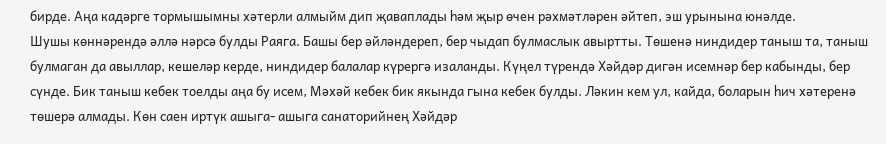бирде. Аңа кадәрге тормышымны хәтерли алмыйм дип җаваплады һәм җыр өчен рәхмәтләрен әйтеп, эш урынына юнәлде.
Шушы көннәрендә әллә нәрсә булды Раяга. Башы бер әйләндереп, бер чыдап булмаслык авыртты. Төшенә ниндидер таныш та, таныш булмаган да авыллар, кешеләр керде, ниндидер балалар күрергә изаланды. Күңел түрендә Хәйдәр дигән исемнәр бер кабынды, бер сүнде. Бик таныш кебек тоелды аңа бу исем, Мәхәй кебек бик якында гына кебек булды. Ләкин кем ул, кайда, боларын һич хәтеренә төшерә алмады. Көн саен иртүк ашыга- ашыга санаторийнең Хәйдәр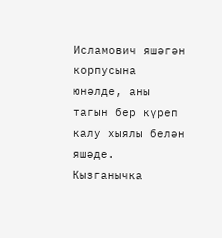Исламович яшәгән корпусына юнәлде, аны тагын бер күреп калу хыялы белән яшәде. Кызганычка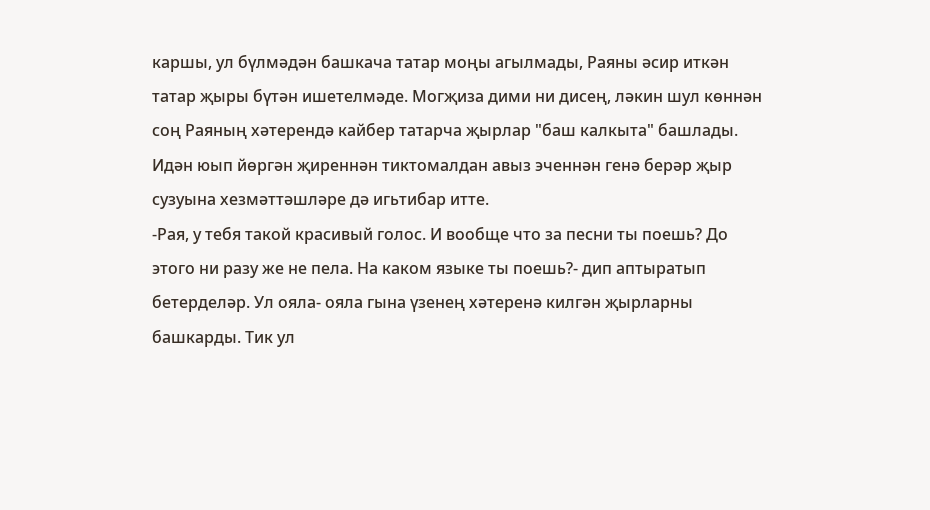каршы, ул бүлмәдән башкача татар моңы агылмады, Раяны әсир иткән татар җыры бүтән ишетелмәде. Могҗиза дими ни дисең, ләкин шул көннән соң Раяның хәтерендә кайбер татарча җырлар "баш калкыта" башлады. Идән юып йөргән җиреннән тиктомалдан авыз эченнән генә берәр җыр сузуына хезмәттәшләре дә игьтибар итте.
-Рая, у тебя такой красивый голос. И вообще что за песни ты поешь? До этого ни разу же не пела. На каком языке ты поешь?- дип аптыратып бетерделәр. Ул ояла- ояла гына үзенең хәтеренә килгән җырларны башкарды. Тик ул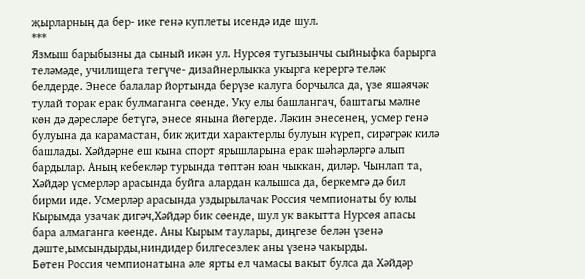җырларның да бер- ике генә куплеты исендә иде шул.
***
Язмыш барыбызны да сыный икән ул. Нурсөя тугызынчы сыйныфка барырга теләмәде, училищега тегүче- дизайнерлыкка укырга керергә теләк белдерде. Энесе балалар йортында берүзе калуга борчылса да, үзе яшәячәк тулай торак ерак булмаганга сөенде. Уку елы башлангач, баштагы мәлне көн дә дәресләре бетүгә, энесе янына йөгерде. Ләкин энесенең, усмер генә булуына да карамастан, бик җитди характерлы булуын күреп, сирәгрәк килә башлады. Хәйдәрне еш кына спорт ярышларына ерак шәһәрләргә алып бардылар. Аның кебекләр турында төптән юан чыккан, диләр. Чынлап та, Хәйдәр үсмерләр арасында буйга алардан калышса да, беркемгә дә бил бирми иде. Усмерләр арасында уздырылачак Россия чемпионаты бу юлы Кырымда узачак дигәч,Хәйдәр бик сөенде, шул ук вакытта Нурсөя апасы бара алмаганга көенде. Аны Кырым таулары, диңгезе белән үзенә дәште,ымсындырды,ниндидер билгесезлек аны үзенә чакырды.
Бөтен Россия чемпионатына әле ярты ел чамасы вакыт булса да Хәйдәр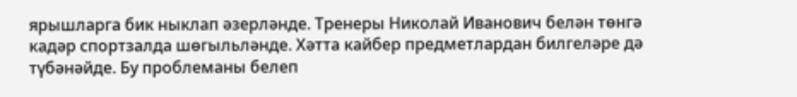ярышларга бик ныклап әзерләнде. Тренеры Николай Иванович белән төнгә кадәр спортзалда шөгыльләнде. Хәтта кайбер предметлардан билгеләре дә түбәнәйде. Бу проблеманы белеп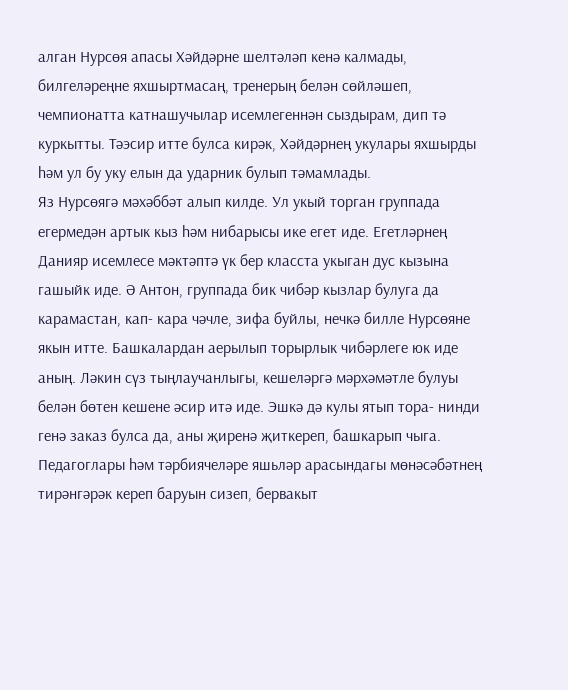алган Нурсөя апасы Хәйдәрне шелтәләп кенә калмады, билгеләреңне яхшыртмасаң, тренерың белән сөйләшеп, чемпионатта катнашучылар исемлегеннән сыздырам, дип тә куркытты. Тәэсир итте булса кирәк, Хәйдәрнең укулары яхшырды һәм ул бу уку елын да ударник булып тәмамлады.
Яз Нурсөягә мәхәббәт алып килде. Ул укый торган группада егермедән артык кыз һәм нибарысы ике егет иде. Егетләрнең Данияр исемлесе мәктәптә үк бер класста укыган дус кызына гашыйк иде. Ә Антон, группада бик чибәр кызлар булуга да карамастан, кап- кара чәчле, зифа буйлы, нечкә билле Нурсөяне якын итте. Башкалардан аерылып торырлык чибәрлеге юк иде аның. Ләкин сүз тыңлаучанлыгы, кешеләргә мәрхәмәтле булуы белән бөтен кешене әсир итә иде. Эшкә дә кулы ятып тора- нинди генә заказ булса да, аны җиренә җиткереп, башкарып чыга. Педагоглары һәм тәрбиячеләре яшьләр арасындагы мөнәсәбәтнең тирәнгәрәк кереп баруын сизеп, бервакыт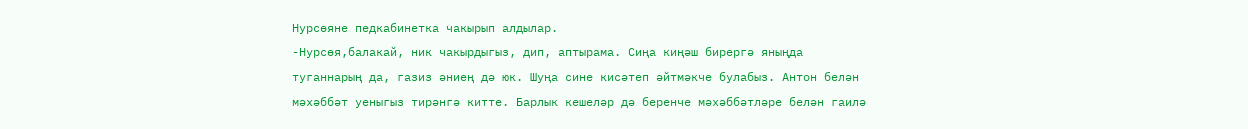Нурсөяне педкабинетка чакырып алдылар.
-Нурсөя,балакай, ник чакырдыгыз, дип, аптырама. Сиңа киңәш бирергә яныңда туганнарың да, газиз әниең дә юк. Шуңа сине кисәтеп әйтмәкче булабыз. Антон белән мәхәббәт уеныгыз тирәнгә китте. Барлык кешеләр дә беренче мәхәббәтләре белән гаилә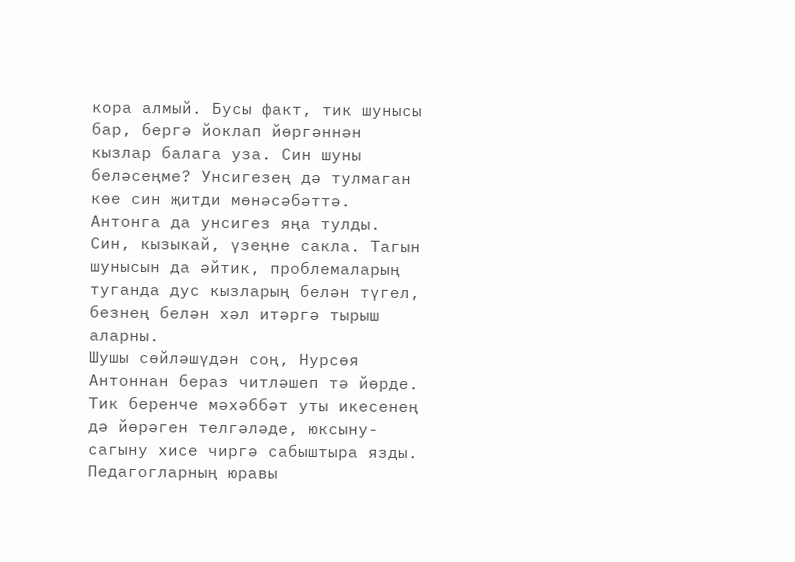кора алмый. Бусы факт, тик шунысы бар, бергә йоклап йөргәннән кызлар балага уза. Син шуны беләсеңме? Унсигезең дә тулмаган көе син җитди мөнәсәбәттә. Антонга да унсигез яңа тулды. Син, кызыкай, үзеңне сакла. Тагын шунысын да әйтик, проблемаларың туганда дус кызларың белән түгел, безнең белән хәл итәргә тырыш аларны.
Шушы сөйләшүдән соң, Нурсөя Антоннан бераз читләшеп тә йөрде. Тик беренче мәхәббәт уты икесенең дә йөрәген телгәләде, юксыну- сагыну хисе чиргә сабыштыра язды. Педагогларның юравы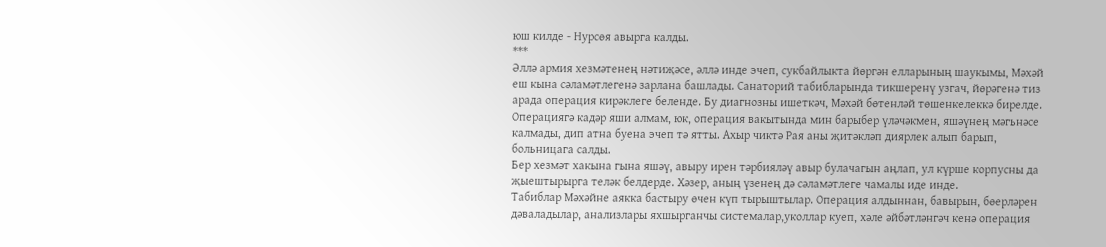юш килде - Нурсөя авырга калды.
***
Әллә армия хезмәтенең нәтиҗәсе, әллә инде эчеп, сукбайлыкта йөргән елларының шаукымы, Мәхәй еш кына сәламәтлегенә зарлана башлады. Санаторий табибларында тикшеренү узгач, йөрәгенә тиз арада операция кирәклеге беленде. Бу диагнозны ишеткәч, Мәхәй бөтенләй төшенкелеккә бирелде. Операциягә кадәр яши алмам, юк, операция вакытында мин барыбер үләчәкмен, яшәүнең мәгьнәсе калмады, дип атна буена эчеп тә ятты. Ахыр чиктә Рая аны җитәкләп диярлек алып барып, больницага салды.
Бер хезмәт хакына гына яшәү, авыру ирен тәрбияләү авыр булачагын аңлап, ул күрше корпусны да җыештырырга теләк белдерде. Хәзер, аның үзенең дә сәламәтлеге чамалы иде инде.
Табиблар Мәхәйне аякка бастыру өчен күп тырыштылар. Операция алдыннан, бавырын, бөерләрен дәваладылар, анализлары яхшырганчы системалар,уколлар куеп, хәле әйбәтләнгәч кенә операция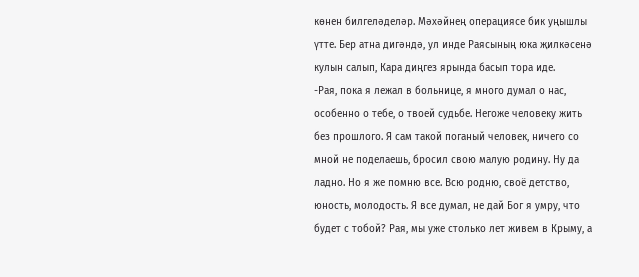көнен билгеләделәр. Мәхәйнең операциясе бик уңышлы үтте. Бер атна дигәндә, ул инде Раясының юка җилкәсенә кулын салып, Кара диңгез ярында басып тора иде.
-Рая, пока я лежал в больнице, я много думал о нас, особенно о тебе, о твоей судьбе. Негоже человеку жить без прошлого. Я сам такой поганый человек, ничего со мной не поделаешь, бросил свою малую родину. Ну да ладно. Но я же помню все. Всю родню, своё детство, юность, молодость. Я все думал, не дай Бог я умру, что будет с тобой? Рая, мы уже столько лет живем в Крыму, а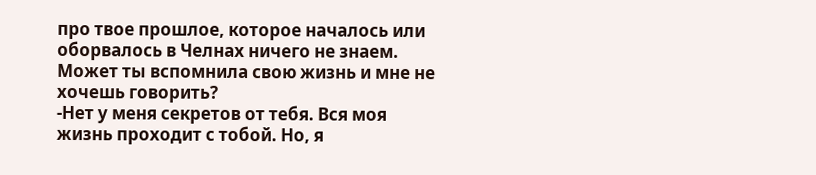про твое прошлое, которое началось или оборвалось в Челнах ничего не знаем. Может ты вспомнила свою жизнь и мне не хочешь говорить?
-Нет у меня секретов от тебя. Вся моя жизнь проходит с тобой. Но, я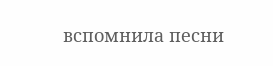вспомнила песни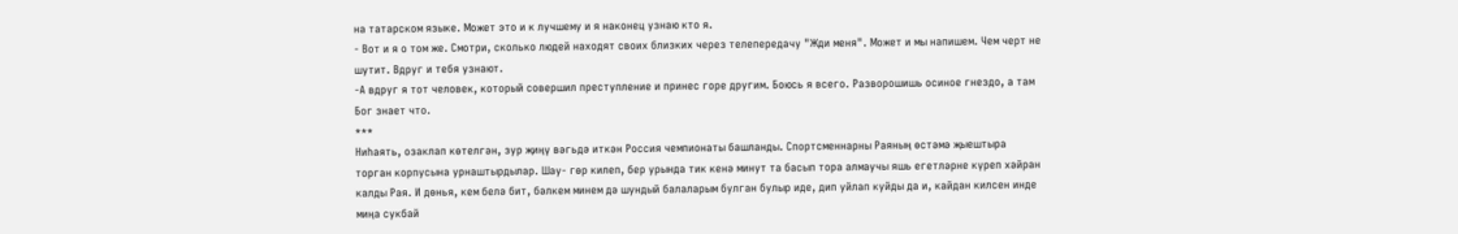на татарском языке. Может это и к лучшему и я наконец узнаю кто я.
- Вот и я о том же. Смотри, сколько людей находят своих близких через телепередачу "Жди меня". Может и мы напишем. Чем черт не шутит. Вдруг и тебя узнают.
-А вдруг я тот человек, который совершил преступление и принес горе другим. Боюсь я всего. Разворошишь осиное гнездо, а там Бог знает что.
***
Ниһаять, озаклап көтелгән, зур җиңү вәгьдә иткән Россия чемпионаты башланды. Спортсменнарны Раяның өстәмә җыештыра торган корпусына урнаштырдылар. Шау- гөр килеп, бер урында тик кенә минут та басып тора алмаучы яшь егетләрне күреп хәйран калды Рая. И дөнья, кем белә бит, бәлкем минем дә шундый балаларым булган булыр иде, дип уйлап куйды да и, кайдан килсен инде миңа сукбай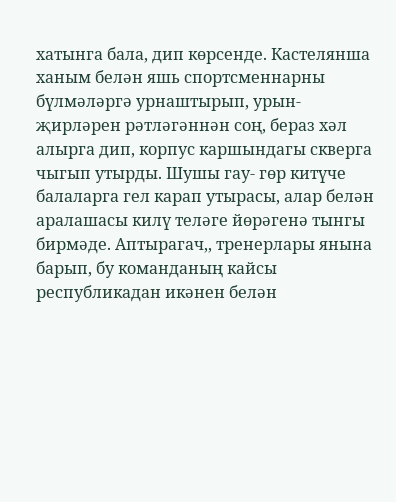хатынга бала, дип көрсенде. Кастелянша ханым белән яшь спортсменнарны бүлмәләргә урнаштырып, урын- җирләрен рәтләгәннән соң, бераз хәл алырга дип, корпус каршындагы скверга чыгып утырды. Шушы гау- гөр китүче балаларга гел карап утырасы, алар белән аралашасы килү теләге йөрәгенә тынгы бирмәде. Аптырагач,, тренерлары янына барып, бу команданың кайсы республикадан икәнен белән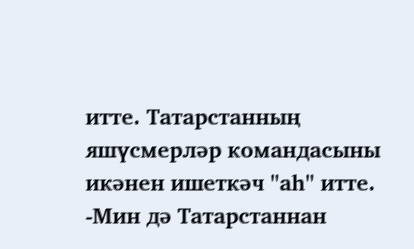итте. Татарстанның яшүсмерләр командасыны икәнен ишеткәч "аһ" итте.
-Мин дә Татарстаннан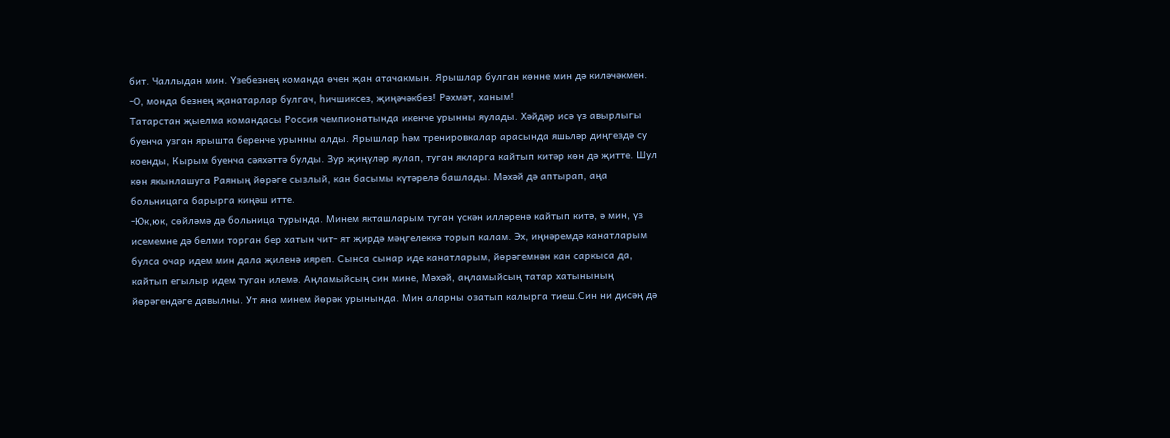бит. Чаллыдан мин. Үзебезнең команда өчен җан атачакмын. Ярышлар булган көнне мин дә киләчәкмен.
-О, монда безнең җанатарлар булгач, һичшиксез, җиңәчәкбез! Рәхмәт, ханым!
Татарстан җыелма командасы Россия чемпионатында икенче урынны яулады. Хәйдәр исә үз авырлыгы буенча узган ярышта беренче урынны алды. Ярышлар һәм тренировкалар арасында яшьләр диңгездә су коенды, Кырым буенча сәяхәттә булды. Зур җиңүләр яулап, туган якларга кайтып китәр көн дә җитте. Шул көн якынлашуга Раяның йөрәге сызлый, кан басымы күтәрелә башлады. Мәхәй дә аптырап, аңа больницага барырга киңәш итте.
-Юк,юк, сөйләмә дә больница турында. Минем якташларым туган үскән илләренә кайтып китә, ә мин, үз исемемне дә белми торган бер хатын чит- ят җирдә мәңгелеккә торып калам. Эх, иңнәремдә канатларым булса очар идем мин дала җиленә ияреп. Сынса сынар иде канатларым, йөрәгемнән кан саркыса да, кайтып егылыр идем туган илемә. Аңламыйсың син мине, Мәхәй, аңламыйсың татар хатынының йөрәгендәге давылны. Ут яна минем йөрәк урынында. Мин аларны озатып калырга тиеш.Син ни дисәң дә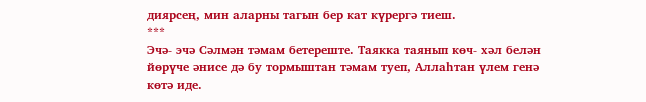диярсең, мин аларны тагын бер кат күрергә тиеш.
***
Эчә- эчә Сәлмән тәмам бетереште. Таякка таянып көч- хәл белән йөрүче әнисе дә бу тормыштан тәмам туеп, Аллаһтан үлем генә көтә иде.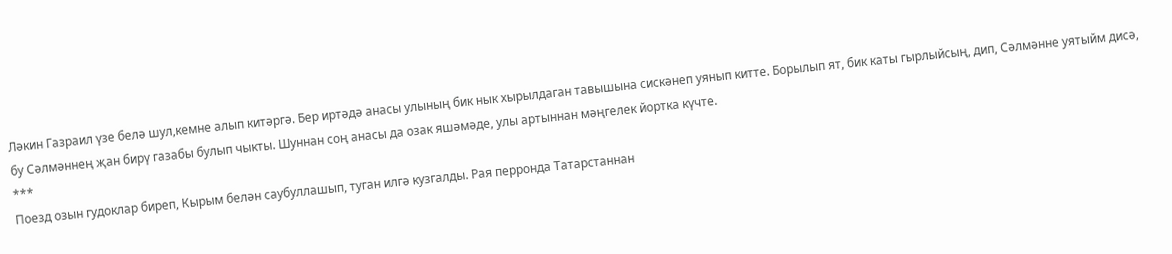Ләкин Газраил үзе белә шул,кемне алып китәргә. Бер иртәдә анасы улының бик нык хырылдаган тавышына сискәнеп уянып китте. Борылып ят, бик каты гырлыйсың, дип, Сәлмәнне уятыйм дисә, бу Сәлмәннең җан бирү газабы булып чыкты. Шуннан соң анасы да озак яшәмәде, улы артыннан мәңгелек йортка күчте.
***
Поезд озын гудоклар биреп, Кырым белән саубуллашып, туган илгә кузгалды. Рая перронда Татарстаннан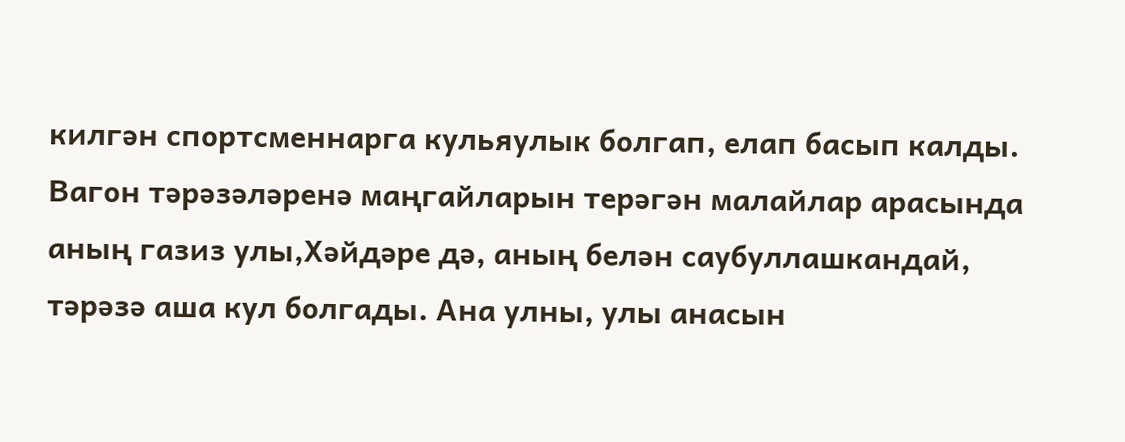килгән спортсменнарга кульяулык болгап, елап басып калды.
Вагон тәрәзәләренә маңгайларын терәгән малайлар арасында аның газиз улы,Хәйдәре дә, аның белән саубуллашкандай, тәрәзә аша кул болгады. Ана улны, улы анасын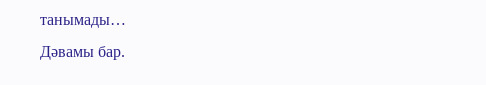танымады…
Дәвамы бар.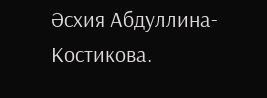Әсхия Абдуллина-Костикова.